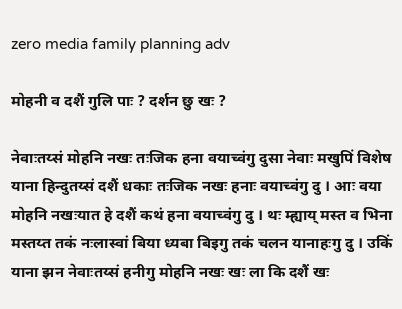zero media family planning adv

मोहनी व दशैं गुलि पाः ? दर्शन छु खः ?

नेवाःतय्सं मोहनि नखः तःजिक हना वयाच्वंगु दुसा नेवाः मखुपिं विशेष याना हिन्दुतय्सं दशैं धकाः तःजिक नखः हनाः वयाच्वंगु दु । आः वया मोहनि नखःयात हे दशैं कथं हना वयाच्वंगु दु । थः म्ह्याय् मस्त व भिना मस्तय्त तकं नःलास्वां बिया ध्यबा बिइगु तकं चलन यानाहःगु दु । उकिं याना झन नेवाःतय्सं हनीगु मोहनि नखः खः ला कि दशैं खः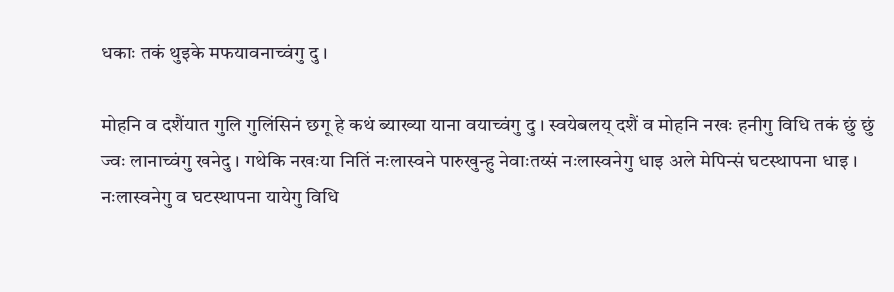धकाः तकं थुइके मफयावनाच्वंगु दु ।

मोहनि व दशैंयात गुलि गुलिंसिनं छगू हे कथं ब्याख्या याना वयाच्वंगु दु । स्वयेबलय् दशैं व मोहनि नखः हनीगु विधि तकं छुं छुं ज्वः लानाच्वंगु खनेदु । गथेकि नखःया नितिं नःलास्वने पारुखुन्हु नेवाःतय्सं नःलास्वनेगु धाइ अले मेपिन्सं घटस्थापना धाइ । नःलास्वनेगु व घटस्थापना यायेगु विधि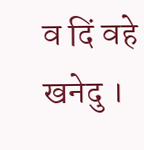व दिं वहे खनेदु ।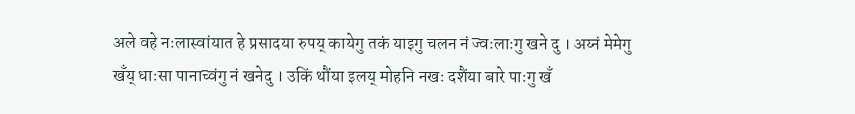अले वहे नःलास्वांयात हे प्रसादया रुपय् कायेगु तकं याइगु चलन नं ज्वःलाःगु खने दु । अय्नं मेमेगु खँय् धाःसा पानाच्वंगु नं खनेदु । उकिं थौंया इलय् मोहनि नखः दशैंया बारे पाःगु खँ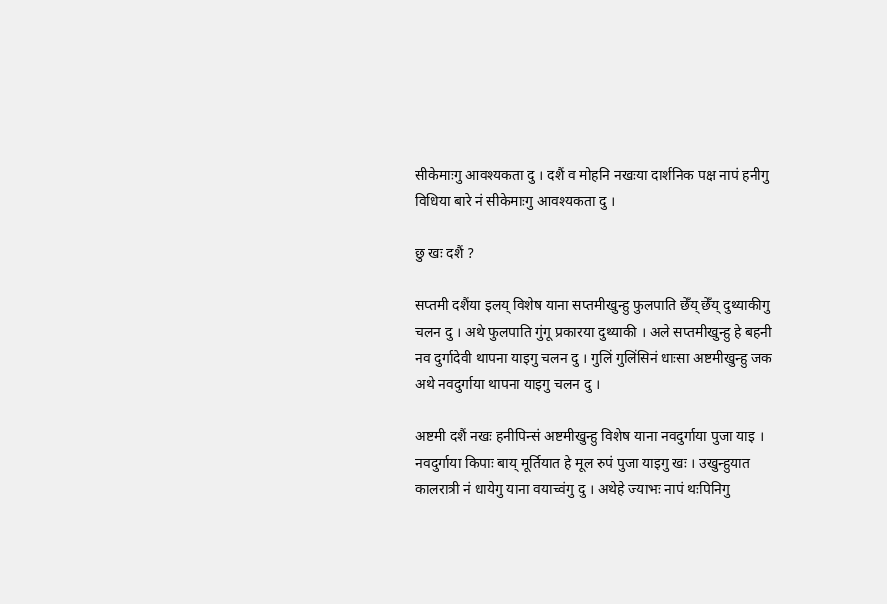सीकेमाःगु आवश्यकता दु । दशैं व मोहनि नखःया दार्शनिक पक्ष नापं हनीगु विधिया बारे नं सीकेमाःगु आवश्यकता दु ।

छु खः दशैं ?

सप्तमी दशैंया इलय् विशेष याना सप्तमीखुन्हु फुलपाति छेँय् छेँय् दुथ्याकीगु चलन दु । अथे फुलपाति गुंगू प्रकारया दुथ्याकी । अले सप्तमीखुन्हु हे बहनी नव दुर्गादेवी थापना याइगु चलन दु । गुलिं गुलिंसिनं धाःसा अष्टमीखुन्हु जक अथे नवदुर्गाया थापना याइगु चलन दु ।

अष्टमी दशैं नखः हनीपिन्सं अष्टमीखुन्हु विशेष याना नवदुर्गाया पुजा याइ । नवदुर्गाया किपाः बाय् मूर्तियात हे मूल रुपं पुजा याइगु खः । उखुन्हुयात कालरात्री नं धायेगु याना वयाच्वंगु दु । अथेहे ज्याभः नापं थःपिनिगु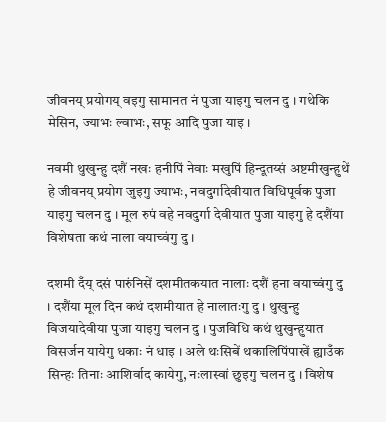जीवनय् प्रयोगय् वइगु सामानत नं पुजा याइगु चलन दु । गथेकि मेसिन, ज्याभः ल्वाभः, सफू आदि पुजा याइ ।

नवमी थुखुन्हु दशैं नखः हनीपिं नेवाः मखुपिं हिन्दूतय्सं अष्टमीखुन्हुथें हे जीवनय् प्रयोग जुइगु ज्याभः, नवदुर्गादेवीयात विधिपूर्वक पुजा याइगु चलन दु । मूल रुपं वहे नवदुर्गा देवीयात पुजा याइगु हे दशैंया विशेषता कथं नाला वयाच्वंगु दु ।

दशमी दँय् दसं पारुंनिसें दशमीतकयात नालाः दशैं हना वयाच्वंगु दु । दशैंया मूल दिन कथं दशमीयात हे नालातःगु दु । थुखुन्हु विजयादेवीया पुजा याइगु चलन दु । पुजविधि कथं थुखुन्हुयात विसर्जन यायेगु धकाः नं धाइ । अले थःसिबें थकालिपिंपाखें ह्याउँक सिन्हः तिनाः आशिर्वाद कायेगु, नःलास्वां छुइगु चलन दु । विशेष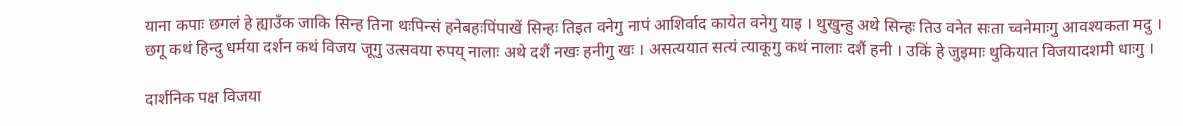याना कपाः छगलं हे ह्याउँक जाकि सिन्ह तिना थःपिन्सं हनेबहःपिंपाखें सिन्हः तिइत वनेगु नापं आशिर्वाद कायेत वनेगु याइ । थुखुन्हु अथे सिन्हः तिउ वनेत सःता च्वनेमाःगु आवश्यकता मदु । छगू कथं हिन्दु धर्मया दर्शन कथं विजय जूगु उत्सवया रुपय् नालाः अथे दशैं नखः हनीगु खः । असत्ययात सत्यं त्याकूगु कथं नालाः दशैं हनी । उकिं हे जुइमाः थुकियात विजयादशमी धाःगु ।

दार्शनिक पक्ष विजया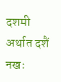दशमी अर्थात दशैं नखः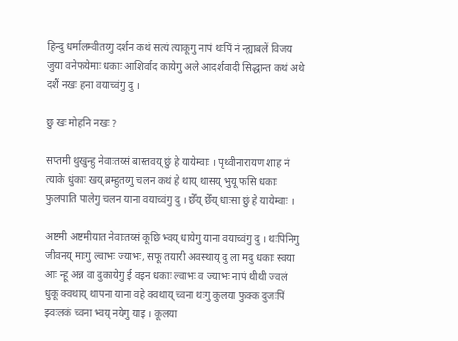हिन्दु धर्मालम्वीतय्गु दर्शन कथं सत्यं त्याकूगु नापं थःपिं नं न्ह्याबलें विजय जुया वनेफयेमाः धकाः आशिर्वाद कायेगु अले आदर्शवादी सिद्धान्त कथं अथे दशैं नखः हना वयाच्वंगु दु ।

छु खः मोहनि नखः ?

सप्तमी थुखुन्हु नेवाःतय्सं बास्तवय् छुं हे यायेम्वाः । पृथ्वीनारायण शाह नं त्याके धुंकाः खय् ब्रम्हुतय्गु चलन कथं हे थाय् थासय् भुयू फसि धकाः फुलपाति पालेगु चलन याना वयाच्वंगु दु । छेँय् छेँय् धाःसा छुं हे यायेम्वाः ।

अष्टमी अष्टमीयात नेवाःतय्सं कूछि भ्वय् धायेगु याना वयाच्वंगु दु । थःपिनिगु जीवनय् माःगु ल्वाभः ज्याभः, सफू तयारी अवस्थाय् दु ला मदु धकाः स्वया आः न्हू अन्न वा दुकायेगु ई वइन धकाः ल्वाभः व ज्याभः नापं थीथी ज्वलं धुकू क्वथाय् थापना याना वहे क्वथाय् च्वना थःगु कुलया फुक्क दुजःपिं झ्वःलकं च्वना भ्वय् नयेगु याइ । कूलया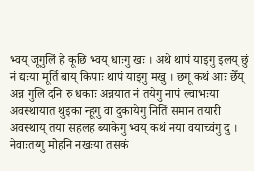भ्वय् जूगुलिं हे कूछि भ्वय् धाःगु खः । अथे थापं याइगु इलय् छुं नं द्यःया मूर्ति बाय् किपाः थापं याइगु मखु । छगू कथं आः छेँय् अन्न गुलि दनि रु धकाः अन्नयात नं तयेगु नापं ल्वाभःया अवस्थायात थुइका न्हूगु वा दुकायेगु नितिं समान तयारी अवस्थाय् तया सहलह ब्याकेगु भ्वय् कथं नया वयाच्वंगु दु । नेवाःतय्गु मोहनि नखःया तसकं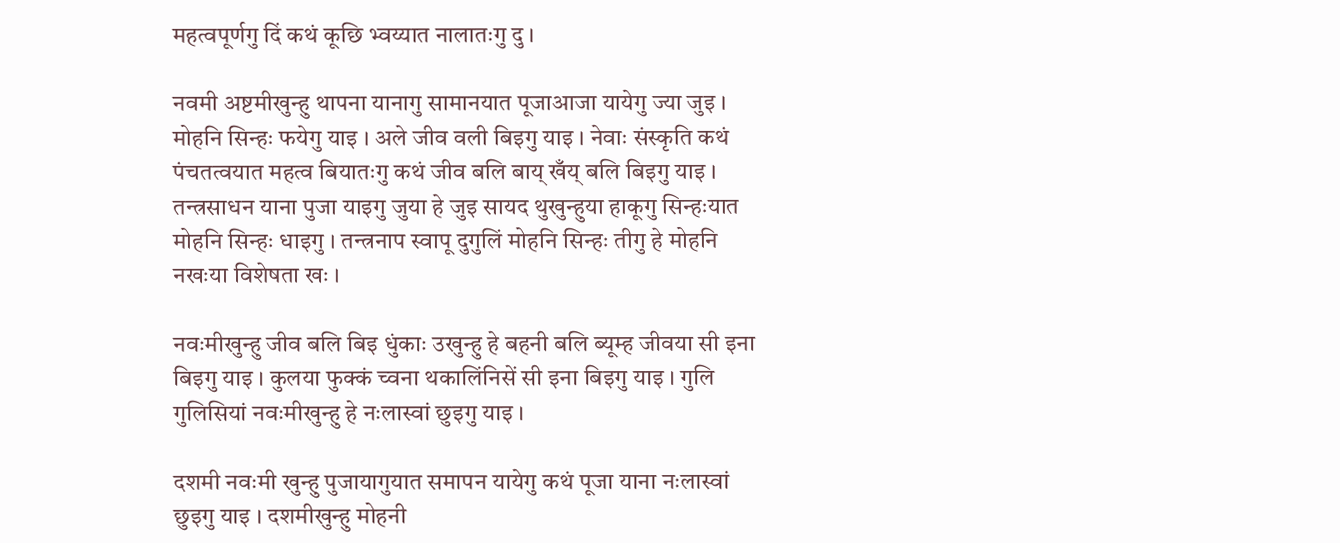महत्वपूर्णगु दिं कथं कूछि भ्वय्यात नालातःगु दु ।

नवमी अष्टमीखुन्हु थापना यानागु सामानयात पूजाआजा यायेगु ज्या जुइ । मोहनि सिन्हः फयेगु याइ । अले जीव वली बिइगु याइ । नेवाः संस्कृति कथं पंचतत्वयात महत्व बियातःगु कथं जीव बलि बाय् खँय् बलि बिइगु याइ । तन्त्रसाधन याना पुजा याइगु जुया हे जुइ सायद थुखुन्हुया हाकूगु सिन्हःयात मोहनि सिन्हः धाइगु । तन्त्रनाप स्वापू दुगुलिं मोहनि सिन्हः तीगु हे मोहनि नखःया विशेषता खः ।

नवःमीखुन्हु जीव बलि बिइ धुंकाः उखुन्हु हे बहनी बलि ब्यूम्ह जीवया सी इना बिइगु याइ । कुलया फुक्कं च्वना थकालिंनिसें सी इना बिइगु याइ । गुलि गुलिसियां नवःमीखुन्हु हे नःलास्वां छुइगु याइ ।

दशमी नवःमी खुन्हु पुजायागुयात समापन यायेगु कथं पूजा याना नःलास्वां छुइगु याइ । दशमीखुन्हु मोहनी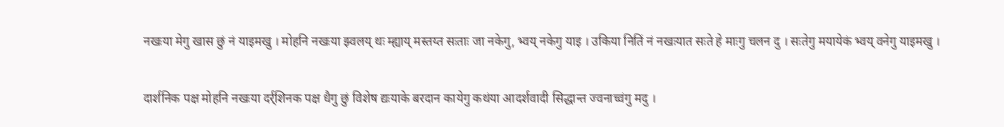नखःया मेगु खास छुं नं याइमखु । मोहनि नखःया झ्वलय् थः म्ह्याय् मस्तय्त सःताः जा नकेगु, भ्वय् नकेगु याइ । उकिया नितिं नं नखःयात सःते हे माःगु चलन दु । सःतेगु मयायेकं भ्वय् वनेगु याइमखु ।

दार्शनिक पक्ष मोहनि नखःया दर्र्शिनक पक्ष धैगु छुं विशेष द्यःयाके बरदान कायेगु कथंया आदर्शवादी सिद्धान्त ज्वनाच्वंगु मदु ।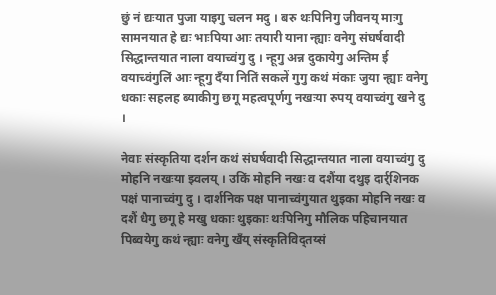छुं नं द्यःयात पुजा याइगु चलन मदु । बरु थःपिनिगु जीवनय् माःगु सामनयात हे द्यः भाःपिया आः तयारी याना न्ह्याः वनेगु संघर्षवादी सिद्धान्तयात नाला वयाच्वंगु दु । न्हूगु अन्न दुकायेगु अन्तिम ई वयाच्वंगुलिं आः न्हूगु दँया नितिं सकलें गुगु कथं मंकाः जुया न्ह्याः वनेगु धकाः सहलह ब्याकीगु छगू महत्वपूर्णगु नखःया रुपय् वयाच्वंगु खने दु ।

नेवाः संस्कृतिया दर्शन कथं संघर्षवादी सिद्धान्तयात नाला वयाच्वंगु दु मोहनि नखःया झ्वलय् । उकिं मोहनि नखः व दशैंया दथुइ दार्र्शिनक पक्षं पानाच्वंगु दु । दार्शनिक पक्ष पानाच्वंगुयात थुइका मोहनि नखः व दशैं धैगु छगू हे मखु धकाः थुइकाः थःपिनिगु मौलिक पहिचानयात पिब्वयेगु कथं न्ह्याः वनेगु खँय् संस्कृतिविद्तय्सं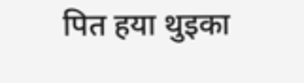पित हया थुइका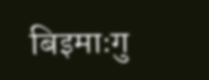बिइमाःगु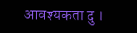आवश्यकता दु ।